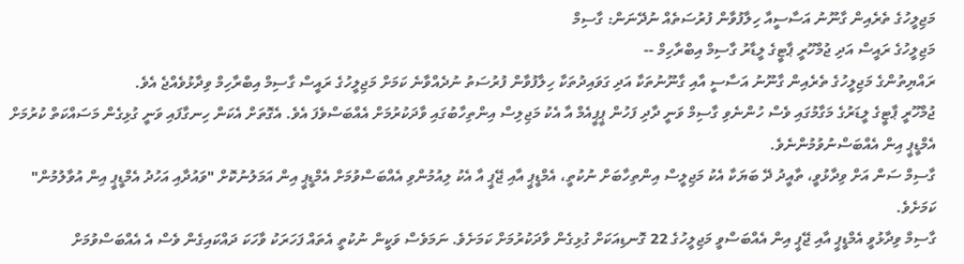މަޖިލީހުގެ ތެރެއިން ގާނޫނު އަސާސީއާ ހިލާފުވާން ފުރުސަތެއް ނުދޭނަން: ގާސިމް
މަޖިލީހުގެ ރައީސް އަދި ޖުމްހޫރީ ޕާޓީގެ ލީޑާރު ގާސިމް އިބްރާހިމް --
ރައްޔިތުންގެ މަޖިލީހުގެ ތެރެއިން ގާނޫނު އަސާސީ އާއި ގާނޫނުތަކާ އަދި ގަވައިދުތަކާ ހިލާފުވާން ފުރުސަތު ނުދެއްވާނެ ކަމަށް މަޖިލީހުގެ ރައީސް ގާސިމް އިބްރާހިމް ވިދާޅުވެއްޖެ އެވެ.
ޖުމްހޫރީ ޕާޓީގެ ލީޑަރުގެ މަގާމުގައި ވެސް ހުންނެވި ގާސިމް ވަނީ ދާދި ފަހުން ޕީޕީއެމް އާ އެކު މަޖިލިސް އިންތިހާބުގައި ވާދަކުރުމަށް އެއްބަސްވެފަ އެވެ. އެގޮތަށް އެކަން ހިނގާފައި ވަނީ ގުޅިގެން މަސައްކަތް ކުރުމަށް އެމްޑީޕީ އިން އެއްބަސްނުވުމުންނެވެ.
ގާސިމް ސަން އަށް ވިދާޅުވީ، ތާއީދު ދޭ ބަޔަކާ އެކު މަޖިލީސް އިންތިހާބަށް ނުކުތީ، އެމްޑީޕީ އާއި ޖޭޕީ އާ އެކު ލިއުމުންވި އެއްބަސްވުމަށް އެމްޑީޕީ އިން އަމަލުނުކޮށް "ވައުދާއި އަހުދު އެމްޑީޕީ އިން އުވާލުމުން" ކަމަށެވެ.
ގާސިމް ވިދާޅުވީ އެމްޑީޕީ އާއި ޖޭޕީ އިން އެއްބަސްވީ މަޖިލީހުގެ 22 ގޮނޑިއަކަށް ގުޅިގެން ވާދަކުރުމަށް ކަމަށެވެ. ނަމަވެސް ވަކީން ނުކުތީ އެތައް ފަހަރަކު ވާހަކަ ދައްކައިގެން ވެސް އެ އެއްބަސްވުމަށް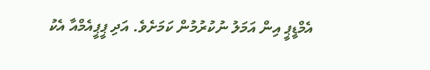އެމްޑީޕީ އިން އަމަލު ނުކުރުމުން ކަމަށެވެ. އަދި ޕީޕީއެމްއާ އެކު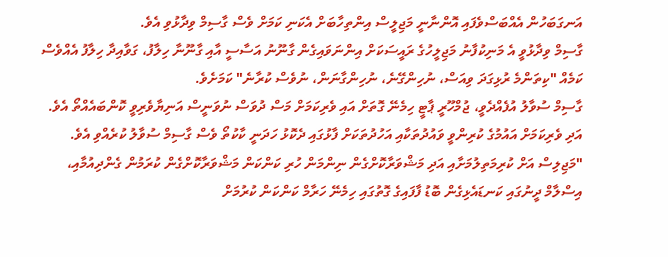އަނގަބަހުން އެއްބަސްވެފައި އޮންނާނީ މަޖިލީސް އިންތިހާބަށް އެކަނި ކަމަށް ވެސް ގާސިމް ވިދާޅުވި އެވެ.
ގާސިމް ވިދާޅުވީ އެ މަނިކުފާނު މަޖިލީހުގެ ރައީސަކަށް އިންނަވައިގެން ގާނޫނު އަސާސީ އާއި ގާނޫނާ ހިލާފު، ގަވާއިދާ ހިލާފު އެއްވެސް ކަމެއް "ކިތަންމެ ރުޅިގަދަ ވިއަސް، ނުހިންގޭނެ، ނުހިންގާނަން، ނުވެސް ކުރާނެ" ކަމަށެވެ.
ގާސިމް ސުވާލު އުފެއްދެވީ، ޖުމްހޫރީ ޕާޓީ ހިމެނޭ ގޮތަށް އައި ވެރިކަމަށް މަސް ދުވަސް ނުވަނީސް އަނިޔާވެރިވީ ކޮންބައެއްތޯ އެވެ. އަދި ވެރިކަމަށް އައުމުގެ ކުރިންވީ ވައުދުތަކާއި އަހުދުތަކަށް ފާޅުގައި ދެކޮޅު ހަދަނީ ކާކުތޯ ވެސް ގާސިމް ސުވާލު ކުރެއްވި އެވެ.
"މަޖިލިސް އަށް ކުރިމަތިލުމަށާއި އަދި މަޝްވަރާކޮށްގެން ނިންމަން ހުރި ކަންކަން މަޝްވަރާކޮށްގެން ކުރަމުން ގެންދިއުމާއި، އިސްލާމް ދީނުގައި ކަނޑައެޅިގެން ބޮޑު ފާފައިގެ ގޮތުގައި ހިމެނޭ ހަރާމް ކަންކަން ކުރުމަށް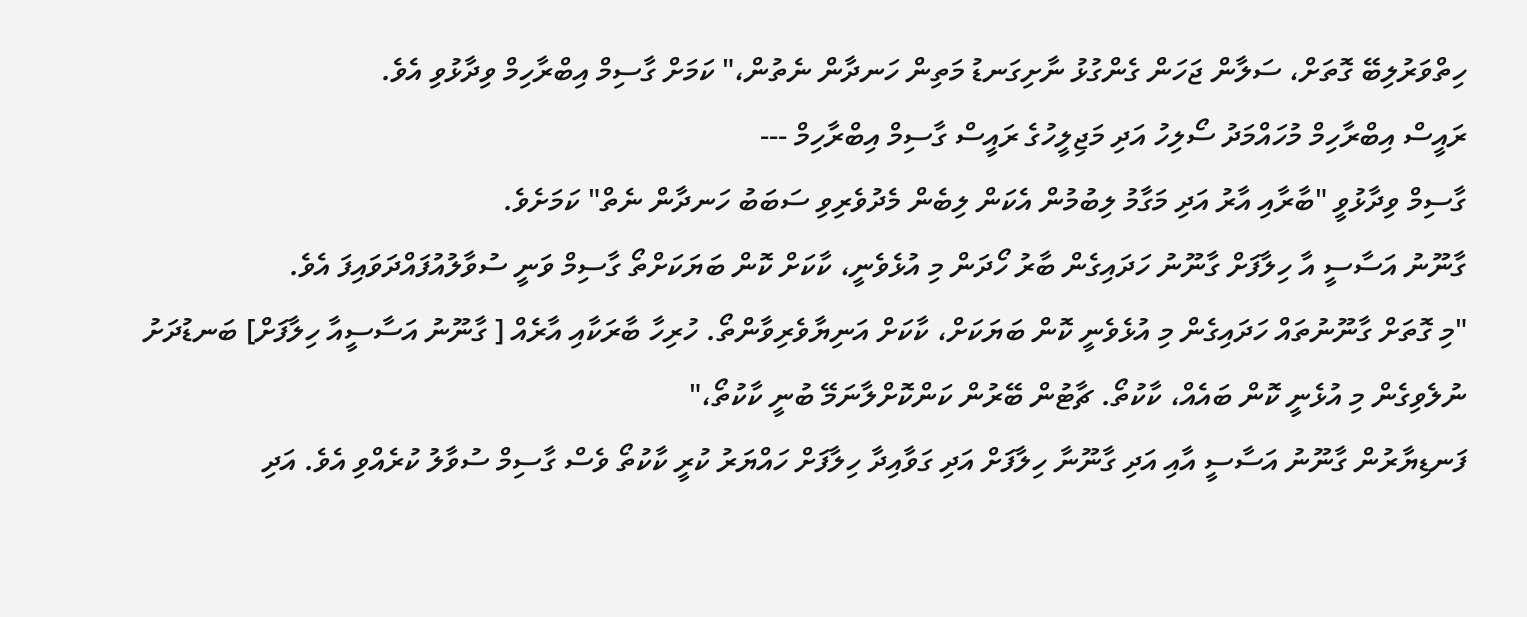ހިތްވަރުލިބޭ ގޮތަށް، ސަލާން ޖަހަން ގެންގުޅު ނާށިގަނޑު މަތިން ހަނދާން ނެތުން،" ކަމަށް ގާސިމް އިބްރާހިމް ވިދާޅުވި އެވެ.
ރައީސް އިބްރާހިމް މުހައްމަދު ސޯލިހު އަދި މަޖިލީހުގެ ރައީސް ގާސިމް އިބްރާހިމް ---
ގާސިމް ވިދާޅުވީ "ބާރާއި އާރު އަދި މަގާމު ލިބުމުން އެކަން ލިބެން މެދުވެރިވި ސަބަބު ހަނދާން ނެތް" ކަމަށެވެ.
ގާނޫނު އަސާސީ އާ ހިލާފަށް ގާނޫނު ހަދައިގެން ބާރު ހޯދަން މި އުޅެވެނީ، ކާކަށް ކޮން ބަޔަކަށްތޯ ގާސިމް ވަނީ ސުވާލުއުފައްދަވައިފަ އެވެ.
"މި ގޮތަށް ގާނޫނުތައް ހަދައިގެން މި އުޅެވެނީ ކޮން ބަޔަކަށް، ކާކަށް އަނިޔާވެރިވާންތޯ. ހުރިހާ ބާރަކާއި އާރެއް [ ގާނޫނު އަސާސީއާ ހިލާފަށް] ބަނޑުދަށު ނުލެވިގެން މި އުޅެނީ ކޮން ބައެއް، ކާކުތޯ. ޗާޓުން ބޭރުން ކަންކޮށްލާނަމޭ ބުނީ ކާކުތޯ،"
ފަނޑިޔާރުން ގާނޫނު އަސާސީ އާއި އަދި ގާނޫނާ ހިލާފަށް އަދި ގަވާއިދާ ހިލާފަށް ހައްޔަރު ކުރީ ކާކުތޯ ވެސް ގާސިމް ސުވާލު ކުރެއްވި އެވެ. އަދި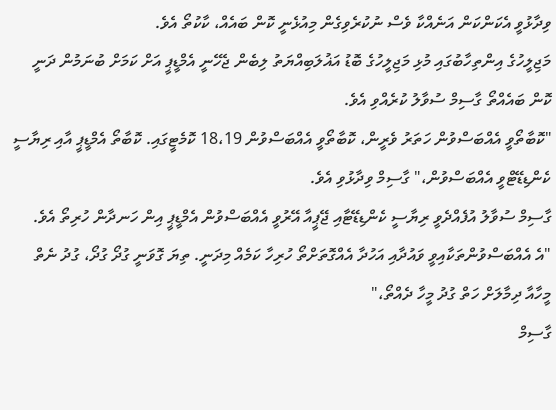ވިދާޅުވީ އެކަންކަން އަނެއްކާ ވެސް ނުކުރެވިގެން މިއުޅެނީ ކޮން ބައެއް، ކާކުތޯ އެވެ.
މަޖިލީހުގެ އިންތިހާބުގައި މުޅި މަޖިލީހުގެ ބޮޑު އަޣުލަބިއްޔަތު ލިބެން ޖެހޭނީ އެމްޑީޕީ އަށް ކަމަށް ބުނަމުން ދަނީ ކޮން ބައެއްތޯ ގާސިމް ސުވާލު ކުރެއްވި އެވެ.
"ކޮބާތޯވީ އެއްބަސްވުން ހަތަރު ވެރީން، ކޮބާތޯވީ އެއްބަސްވުން 18،19 ކޮމެޓީގައި. ކޮބާތޯ އެމްޑީޕީ އާއި ރިޔާސީ ކެންޑިޑޭޓްވީ އެއްބަސްވުން،" ގާސިމް ވިދާޅުވި އެވެ.
ގާސިމް ސުވާލު އުފެއްދެވީ ރިޔާސީ ކެންޑިޑޭޓާއި ޖޭޕީއާ އޭރުވީ އެއްބަސްވުން އެމްޑީޕީ އިން ހަނދާން ހުރިތޯ އެވެ.
"އެ އެއްބަސްވުންތަކާއިވީ ވައުދާއި އަހުދާ އެއްގޮތަށްތޯ ހުރިހާ ކަމެއް މިދަނީ. ތިޔަ ގޮވަނީ ގުދޯ ގުދޯ، ގުދު ނެތް މީހާއާ ދިމާލަށް ހަތް ގުދު މީހާ ދެއްތޯ،"
ގާސިމް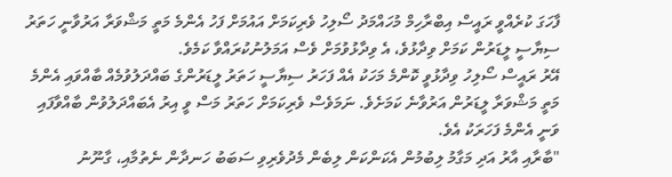ފާހަގަ ކުރެއްވީ ރައީސް އިބްރާހިމް މުހައްމަދު ސޯލިހު ވެރިކަމަށް އައުމަށް ފަހު އެންމެ މަތީ މަޝްވަރާ އަރުވާނީ ހަތަރު ސިޔާސީ ލީޑަރުން ކަމަށް ވިދާޅުވެ، އެ ވިދާޅުވުމަށް ވެސް އަމަލުނުކުރައްވާ ކަމެވެ.
އޭރު ރައީސް ސޯލިހު ވިދާޅުވީ ކޮންމެ މަހަކު އެއް ފަހަރު ސިޔާސީ ހަތަރު ލީޑަރުންގެ ބައްދަލުވުމެއް ބާއްވައި އެންމެ މަތީ މަޝްވަރާ ލީޑަރުން އަރުވާނެ ކަމަށެވެ. ނަމަވެސް ވެރިކަމަށް ހަތަރު މަސް ވީ އިރު އެބައްދަލުވުން ބާއްވާފައި ވަނީ އެންމެ ފަހަރަކު އެވެ.
"ބާރާއި އާރު އަދި މަގާމު ލިބުމުން އެކަންކަން ލިބެން މެދުވެރިވި ސަބަބު ހަނދާން ނެތުމާއި، ގާނޫނު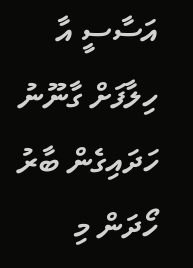އަސާސީ އާ ހިލާފަށް ގާނޫނު ހަދައިގެން ބާރު ހޯދަން މި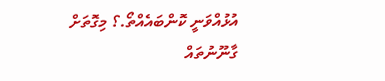އުޅުއްވަނީ ކޮންބައެއްތޯ.؟ މިގޮތަށް ގާނޫނުތައް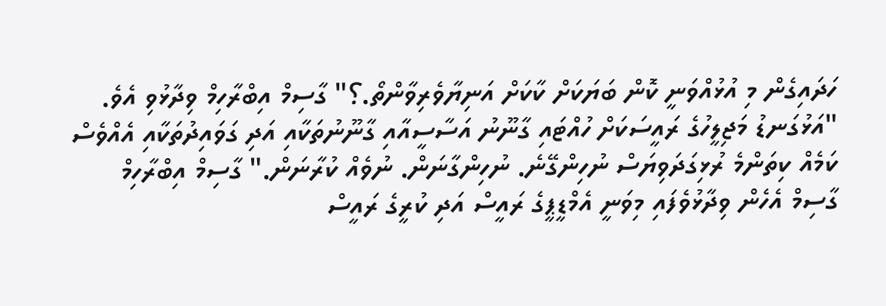ހަދައިގެން މި އުޅުއްވަނީ ކޮން ބަޔަކަށް ކާކަށް އަނިޔާވެރިވާންތޯ.؟" ގާސިމް އިބްރާހިމް ވިދާޅުވި އެވެ.
"އަޅުގަނޑު މަޖިލީހުގެ ރައީސަކަށް ހުއްޓައި ގާނޫނު އަސާސީއާއި ގާނޫނުތަކާއި އަދި ގަވައިދުތަކާއި އެއްވެސް ކަމެއް ކިތަންމެ ރުޅިގަދަވިޔަސް ނުހިންގޭނެ. ނުހިންގާނަން. ނުވެއް ކުރާނަން." ގާސިމް އިބްރާހިމް
ގާސިމް އެހެން ވިދާޅުވެފައި މިވަނީ އެމްޑީޕީގެ ރައީސް އަދި ކުރީގެ ރައީސް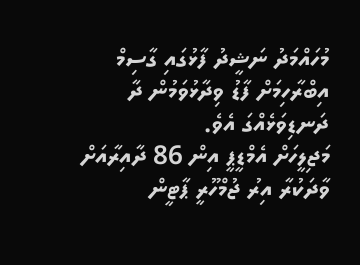މުހައްމަދު ނަޝީދު ފާޅުގައި ގާސިމް އިބްރާހިމަށް ފާޑު ވިދާޅުވަމުން ދާ ދަނޑިވަޅެއްގަ އެވެ.
މަޖިލީހަށް އެމްޑީޕީ އިން 86 ދާއިރާއަށް ވާދަކުރާ އިރު ޖުމްހޫރީ ޕާޓީން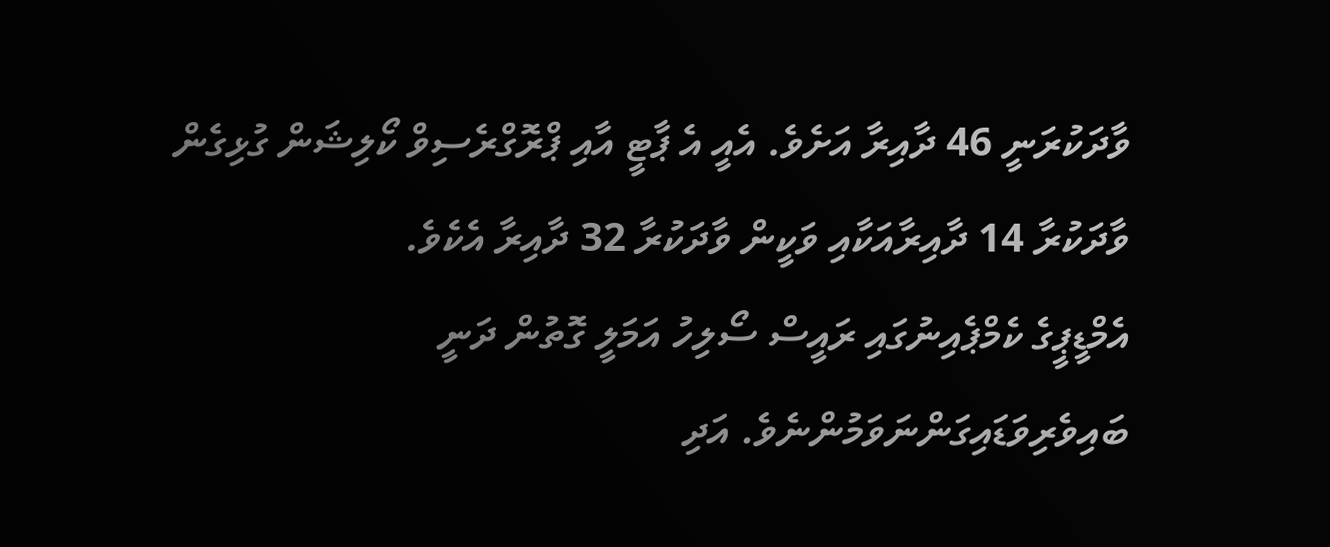ވާދަކުރަނީ 46 ދާއިރާ އަށެވެ. އެއީ އެ ޕާޓީ އާއި ޕްރޮގްރެސިވް ކޯލިޝަން ގުޅިގެން ވާދަކުރާ 14 ދާއިރާއަކާއި ވަކީން ވާދަކުރާ 32 ދާއިރާ އެކެވެ.
އެމްޑީޕީގެ ކެމްޕެއިނުގައި ރައީސް ސޯލިހު އަމަލީ ގޮތުން ދަނީ ބައިވެރިވަޑައިގަންނަވަމުންނެވެ. އަދި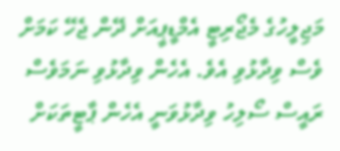މަޖިލީހުގެ މެޖޯރިޓީ އެމްޑީޕީއަށް ދޭން ޖެހޭ ކަމަށް ވެސް ވިދާޅުވި އެވެ. އެހެން ވިދާޅުވި ނަމަވެސް ރައީސް ސޯލިހު ވިދާޅުވަނީ އެހެން ޕާޓީތަކަށް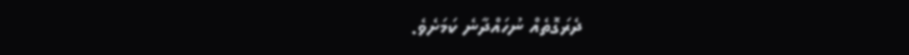ދެރަގޮތެއް ނުހައްދާނެ ކަމަށެވެ.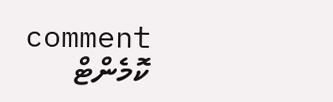comment ކޮމެންޓް